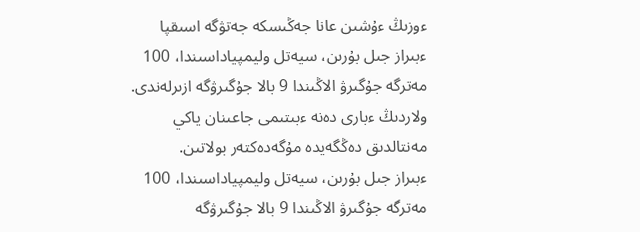ءوزىڭ ءۇشىن عانا جەڭىسكە جەتۋگە اسىقپا
ءبىراز جىل بۇرىن، سيەتل وليمپياداسىندا، 100 مەترگە جۇگىرۋ الاڭىندا 9 بالا جۇگىرۋگە ازىرلەندى. ولاردىڭ ءبارى دەنە ءبىتىمى جاعىنان ياكي مەنتالدىق دەڭگەيدە مۇگەدەكتەر بولاتىن.
ءبىراز جىل بۇرىن، سيەتل وليمپياداسىندا، 100 مەترگە جۇگىرۋ الاڭىندا 9 بالا جۇگىرۋگە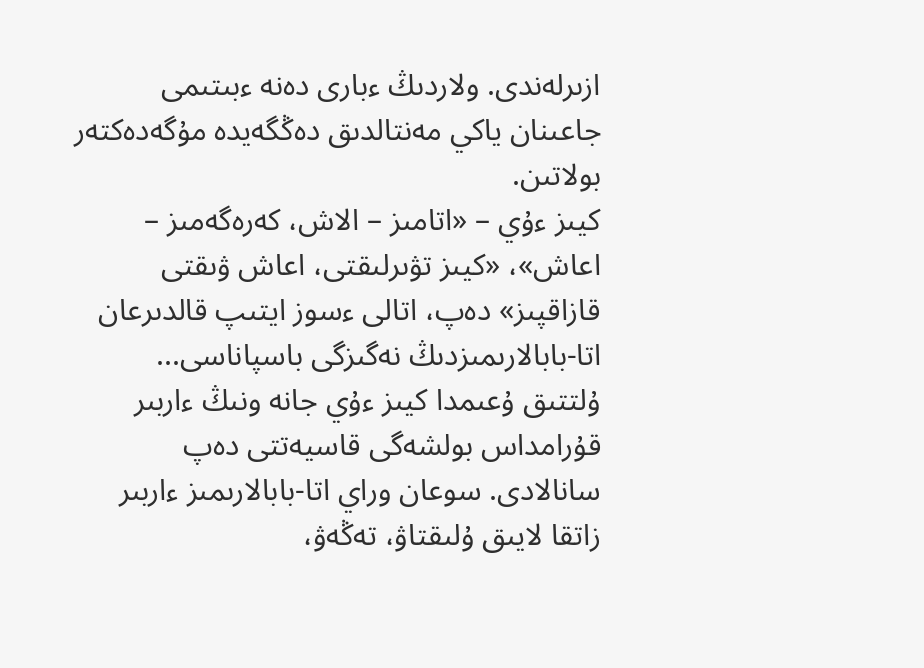ازىرلەندى. ولاردىڭ ءبارى دەنە ءبىتىمى جاعىنان ياكي مەنتالدىق دەڭگەيدە مۇگەدەكتەر بولاتىن.
كيىز ءۇي – «اتامىز – الاش، كەرەگەمىز – اعاش»، «كيىز تۋىرلىقتى، اعاش ۋىقتى قازاقپىز» دەپ، اتالى ءسوز ايتىپ قالدىرعان اتا-بابالارىمىزدىڭ نەگىزگى باسپاناسى...
ۇلتتىق ۇعىمدا كيىز ءۇي جانە ونىڭ ءاربىر قۇرامداس بولشەگى قاسيەتتى دەپ سانالادى. سوعان وراي اتا-بابالارىمىز ءاربىر زاتقا لايىق ۇلىقتاۋ، تەڭەۋ،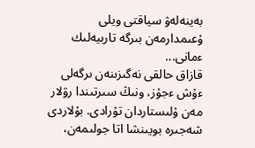بەينەلەۋ سياقتى ويلى ۇعىمدارمەن بىرگە تاربيەلىك ءمانى...
قازاق حالقى نەگىزىنەن ىرگەلى ءۇش ءجۇز، ونىڭ سىرتىندا رۋلار مەن ۇلىستاردان تۇرادى. بۇلاردى شەجىرە بويىنشا اتا جولىمەن،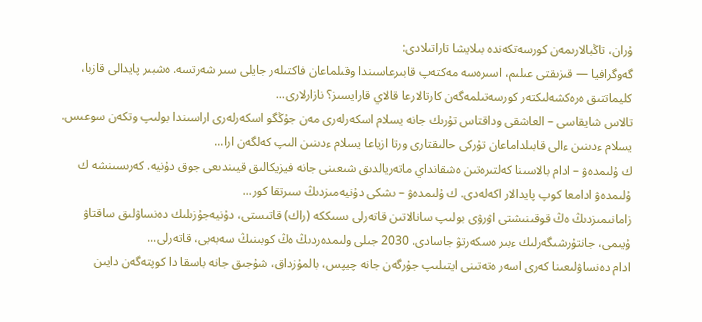ۇران، تاڭبالارىمەن كورسەتكەندە بىلايشا تاراتىلادى:
گەوگرافيا — قىزىقتى عىلىم، اسىرەسە مەكتەپ قابىرعاسىندا وقىلماعان فاكتىلەر جايلى سىر شەرتسە. ەشبىر پايدالى قازبا، كليماتتىق ەرەكشەلىكتەر كورسەتىلمەگەن كارتالارعا قالاي قارايسىز؟ نازارلارى...
تالاس شايقاسى – العاشقى وداقتاس تۇرىك جانە يسلام اسكەرلەرى مەن جۇڭگو اسكەرلەرى اراسىندا بولىپ وتكەن سوعىس. يسلام ءدىنىن ءالى قابىلداماعان تۇركى حالىقتارى ورتا ازياعا يسلام ءدىنىن الىپ كەلگەن ارا...
ك ۇلىمدەۋ – ادام بالاسىنا كەلتىرەتىن ەشقانداي ماتەريالدىق شىعىنى جانە فيزيكالىق قيىندىعى جوق دۇنيە. كەرىسىنشە ك ۇلىمدەۋ ادامعا كوپ پايدالار اكەلەدى. ك ۇلىمدەۋ – ىشكى دۇنيەمىزدىڭ سىرتقا كور...
زامانىمىزدىڭ ەڭ قوقىنىشتى اۋرۋى بولىپ سانالاتىن قاتەرلى ىسىككە (راك) قاتىستى، دۇنيەجۇزىلىك دەنساۋلىق ساقتاۋ ۇيىمى، جانتۇرشىگەرلىك ءبىر ەسكەرتۋ جاسادى. 2030 جىلى ولىمدەردىڭ ەڭ كوبىنىڭ سەبەبى، قاتەرلى...
ادام دەنساۋلىعىنا كەرى اسەر ەتەتىنى ايتىلىپ جۇرگەن جانە چيپس، بالمۇزداق، شۇجىق جانە باسقا دا كوپتەگەن دايىن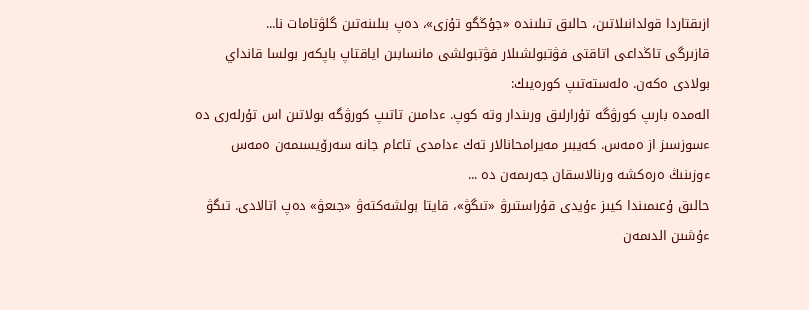ازىقتاردا قولدانىلاتىن، حالىق تىلىندە «جۇڭگو تۇزى»، دەپ بىلىنەتىن گلۋتامات نا...
قازىرگى تاڭداعى اتاقتى فۋتبولشىلار فۋتبولشى مانسابىن اياقتاپ باپكەر بولسا قانداي بولادى ەكەن. ەلەستەتىپ كورەيىك:
الەمدە بارىپ كورۋگە تۇرارلىق ورىندار وتە كوپ. ءدامىن تاتىپ كورۋگە بولاتىن اس تۇرلەرى دە ءسوزسىز از ەمەس. كەيبىر مەيرامحانالار تەك ءدامدى تاعام جانە سەرۆيسىمەن ەمەس ءوزىنىڭ ەرەكشە ورنالاسقان جەرىمەن دە ...
حالىق ۇعىمىندا كيىز ءۇيدى قۇراستىرۋ «تىگۋ»، قايتا بولشەكتەۋ «جىعۋ» دەپ اتالادى. تىگۋ ءۇشىن الدىمەن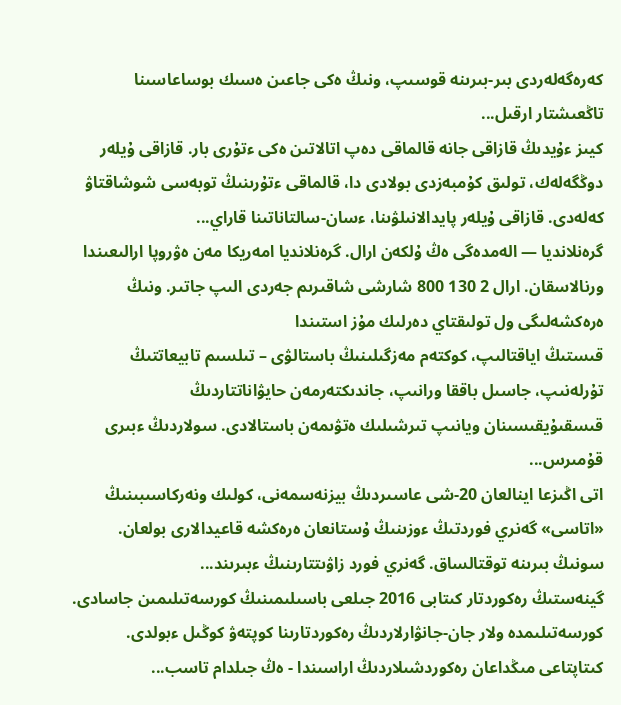كەرەگەلەردى بىر-بىرىنە قوسىپ، ونىڭ ەكى جاعىن ەسىك بوساعاسىنا تاڭعىشتار ارقىل...
كيىز ءۇيدىڭ قازاقى جانە قالماقى دەپ اتالاتىن ەكى ءتۇرى بار. قازاقى ۇيلەر دوڭگەلەك، تولىق كۇمبەزدى بولادى دا، قالماقى ءتۇرىنىڭ توبەسى شوشاقتاۋ كەلەدى. قازاقى ۇيلەر پايدالانىلۋىنا، ءسان-سالتاناتىنا قاراي...
گرەنلانديا — الەمدەگى ەڭ ۇلكەن ارال. گرەنلانديا امەريكا مەن ەۋروپا ارالىعىندا ورنالاسقان. ارال 2 130 800 شارشى شاقىرىم جەردى الىپ جاتىر. ونىڭ ەرەكشەلىگى ول تولىقتاي دەرلىك مۇز استىندا
قىستىڭ اياقتالىپ، كوكتەم مەزگىلىنىڭ باستالۋى – تىلسىم تابيعاتتىڭ تۇرلەنىپ، جاسىل باققا ورانىپ، جاندىكتەرمەن حايۋاناتتاردىڭ قىسقىۇيقىسىنان ويانىپ تىرشىلىك ەتۋىمەن باستالادى. سولاردىڭ ءبىرى قۇمىرس...
اتى اڭىزعا اينالعان 20-شى عاسىردىڭ بيزنەسمەنى، كولىك ونەركاسىبىنىڭ «اتاسى» گەنري فوردتىڭ ءوزىنىڭ ۇستانعان ەرەكشە قاعيدالارى بولعان. سونىڭ بىرىنە توقتالساق. گەنري فورد زاۋىتتارىنىڭ ءبىرىند...
گينەستىڭ رەكوردتار كىتابى 2016 جىلعى باسىلىمىنىڭ كورسەتىلىمىن جاسادى. كورسەتىلىمدە ولار جان-جانۋارلاردىڭ رەكوردتارىنا كوپتەۋ كوڭىل ءبولدى. كىتاپتاعى مىڭداعان رەكوردشىلاردىڭ اراسىندا - ەڭ جىلدام تاسب...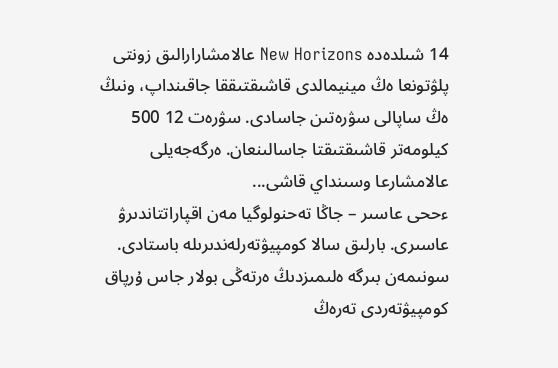14 شىلدەدە New Horizons عالامشارارالىق زونتى پلۋتونعا ەڭ مينيمالدى قاشىقتىققا جاقىنداپ، ونىڭ ەڭ ساپالى سۋرەتىن جاسادى. سۋرەت 12 500 كيلومەتر قاشىقتىقتا جاسالىنعان. ەرگەجەيلى عالامشارعا وسىنداي قاشى...
ءححى عاسىر – جاڭا تەحنولوگيا مەن اقپاراتتاندىرۋ عاسىرى. بارلىق سالا كومپيۋتەرلەندىرىلە باستادى. سونىمەن بىرگە ەلىمىزدىڭ ەرتەڭى بولار جاس ۇرپاق كومپيۋتەردى تەرەڭ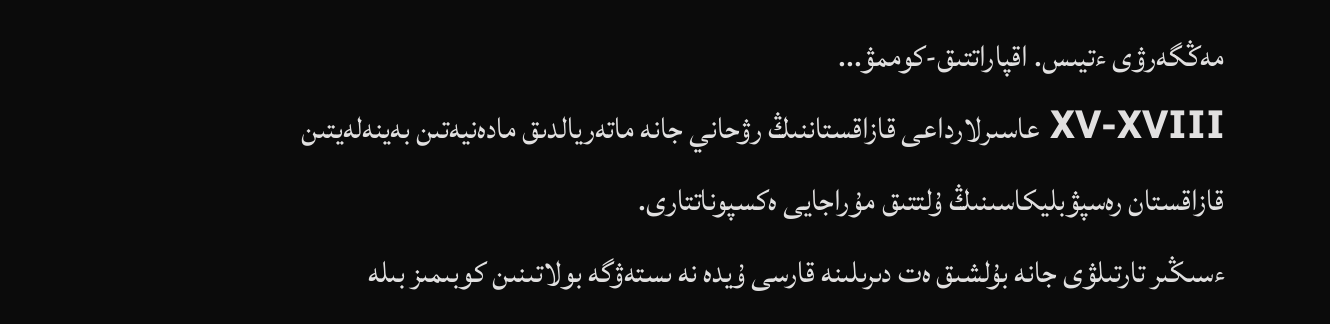مەڭگەرۋى ءتيىس. اقپاراتتىق-كوممۋ...
XV-XVIII عاسىرلارداعى قازاقستاننىڭ رۋحاني جانە ماتەريالدىق مادەنيەتىن بەينەلەيتىن قازاقستان رەسپۋبليكاسىنىڭ ۇلتتىق مۇراجايى ەكسپوناتتارى.
ءسىڭىر تارتىلۋى جانە بۇلشىق ەت دىرىلىنە قارسى ۇيدە نە ىستەۋگە بولاتىنىن كوبىمىز بىلە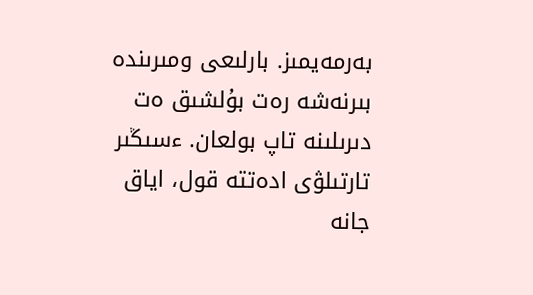بەرمەيمىز. بارلىعى ومىرىندە بىرنەشە رەت بۇلشىق ەت دىرىلىنە تاپ بولعان. ءسىڭىر تارتىلۋى ادەتتە قول، اياق جانە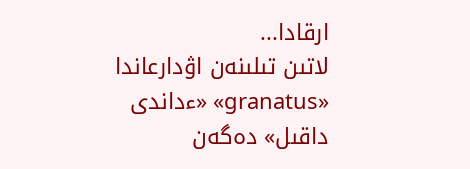ارقادا...
لاتىن تىلىنەن اۋدارعاندا «granatus» «ءداندى داقىل» دەگەن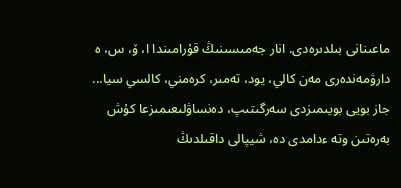ماعىنانى بىلدىرەدى. انار جەمىسىنىڭ قۇرامىندا ا، ۆ، س، ە دارۋمەندەرى مەن كالي، يود، تەمىر، كرەمني، كالسي سيا...
جاز بويى بويىمىزدى سەرگىتىپ، دەنساۋلىعىمىزعا كۇش بەرەتىن وتە ءدامدى دە، شيپالى داقىلدىڭ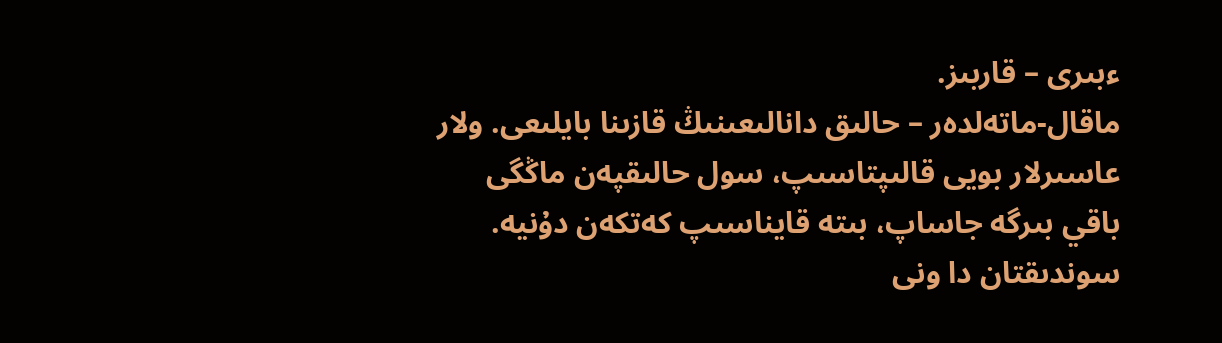ءبىرى – قاربىز.
ماقال-ماتەلدەر – حالىق دانالىعىنىڭ قازىنا بايلىعى. ولار عاسىرلار بويى قالىپتاسىپ، سول حالىقپەن ماڭگى باقي بىرگە جاساپ، بىتە قايناسىپ كەتكەن دۇنيە. سوندىقتان دا ونى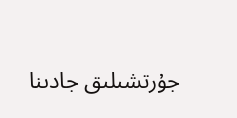جۇرتشىلىق جادىنا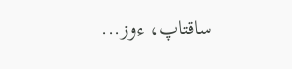ساقتاپ، ءوز...